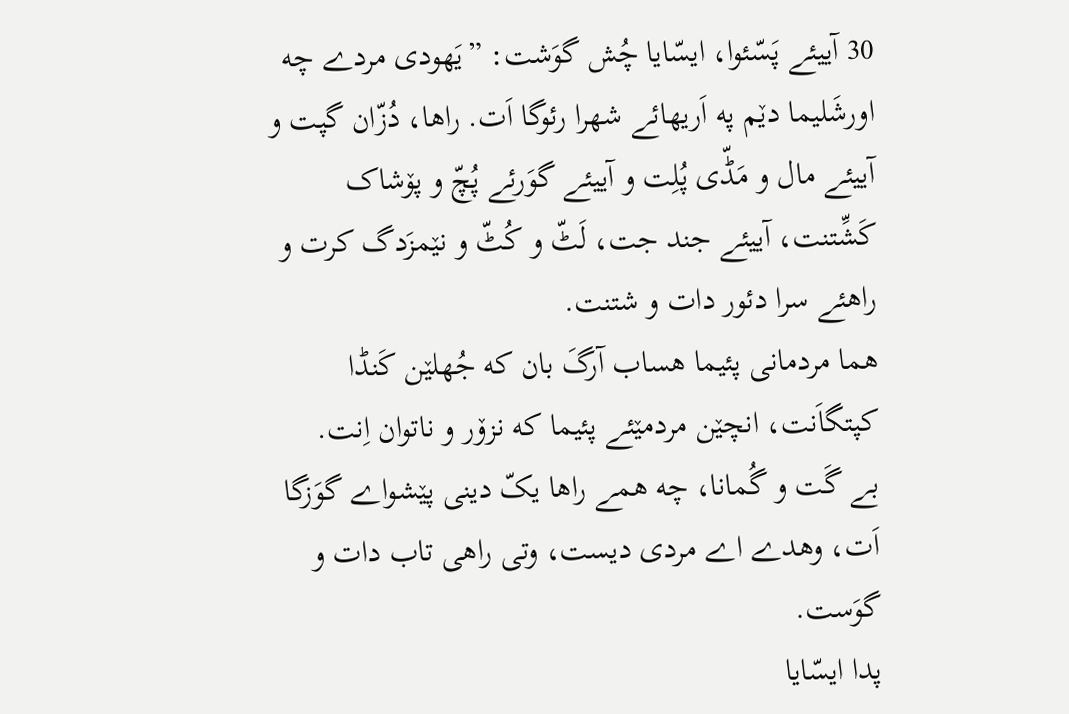30 آییئے پَسّئوا، ایسّایا چُش گوَشت: ”یَهودی مردے چه اورشَلیما دێم په اَریهائے شهرا رئوگا اَت. راها، دُزّان گپت و آییئے مال و مَڈّی پُلِت و آییئے گوَرئے پُچّ و پۆشاک کَشِّتنت، آییئے جند جت، لَٹّ و کُٹّ و نێمزَدگ کرت و راهئے سرا دئور دات و شتنت.
هما مردمانی پئیما هساب آرگَ بان که جُهلێن کَنڈا کپتگاَنت، انچێن مردمێئے پئیما که نزۆر و ناتوان اِنت.
بے گَت و گُمانا، چه همے راها یکّ دینی پێشواے گوَزگا اَت، وهدے اے مردی دیست، وتی راهی تاب دات و گوَست.
پدا ایسّایا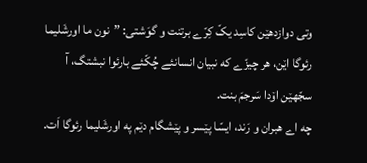وتی دوازدهێن کاسِد یکّ کِرّے برتنت و گوَشتی: ”نون ما اورشَلیما رئوگا اێن، هر چیزّے که نبیان انسانئے چُکّئے بارئوا نبشتگ، آ سجّهێن اۆدا سَرجمَ بنت.
چه اے هبران و رَند، ایسّا پێسر و پێشگام دێم په اورشَلیما رئوگا اَت.